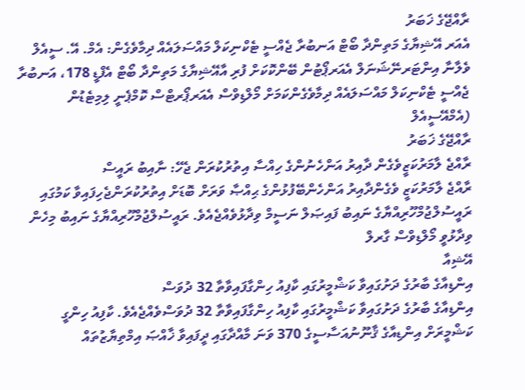ރާއްޖޭގެ ޚަބަރު
އެއަރ އޭޝިޔާގެ މަތިންދާ ބޯޓް އަނބުރާ ޖެއްސީ ޓެކްނިކަލް މައްސަލައެއް ދިމާވެގެން: އެމް. އޭ. ސީއެލް
ވެލާނާ އިންޓަރނޭޝަނަލް އެއަރޕޯޓުން ބޭންކޮކަށް ފުރި އާއޭޝިޔާގެ މަތިންދާ ބޯޓް އެފްޑީ 178، އަނބުރާ ޖެއްސީ ޓެކްނިކަލް މައްސަލައެއް ދިމާވެގެންކަމަށް މޯލްޑިވްސް އެއަރޕޯރޓްސް ކޮމްޕެނީ ލިމިޓެޑުން (އެމްއޭސީއެލް
ރާއްޖޭގެ ޚަބަރު
ރާއްޖެ ލާމަރުކަޒީވެގެން ދާއިރު އަންހެނުންގެ ހިއްސާ އިތުރުކުރަން ޖެހޭ: ނާއިބު ރައީސް
ރާއްޖެ ލާމަރުކަޒީ ވެގެންދާއިރު އަންހެންބޭފުޅުންގެ ޙިއްޞާ ވަރަށް ބޮޑަށް އިތުރުކުރަންޖެހިފައިވާ ކަމުގައި ރައީސުލްޖުމްހޫރިއްޔާގެ ނައިބު ފައިޞަލް ނަސީމް ވިދާޅުވެއްޖެއެވެ. ރައީސުލްޖުމްހޫރިއްޔާގެ ނައިބު މިހެން ވިދާޅުވީ މޯލްޑިވްސް ގާރލް
އޭޝިއާ
އިންޑިއާގެ ބާރުގެ ދަށުގައިވާ ކަޝްމީރުގައި ކާފިއު ހިންގާފައިވާތާ 32 ދުވަސް
އިންޑިއާގެ ބާރުގެ ދަށުގައިވާ ކަޝްމީރުގައި ކާފިއު ހިންގާފައިވާތާ 32 ދުވަސްވެއްޖެއެވެ. ކާފިއު ހިންގީ ކަޝްމީރަށް އިންޑިއާގެ ޤާނޫނުއަސާސީގެ 370 ވަނަ މާއްދާގައި ދީފައިވާ ޚާއްޞަ އިމްތިޔާޒުތައް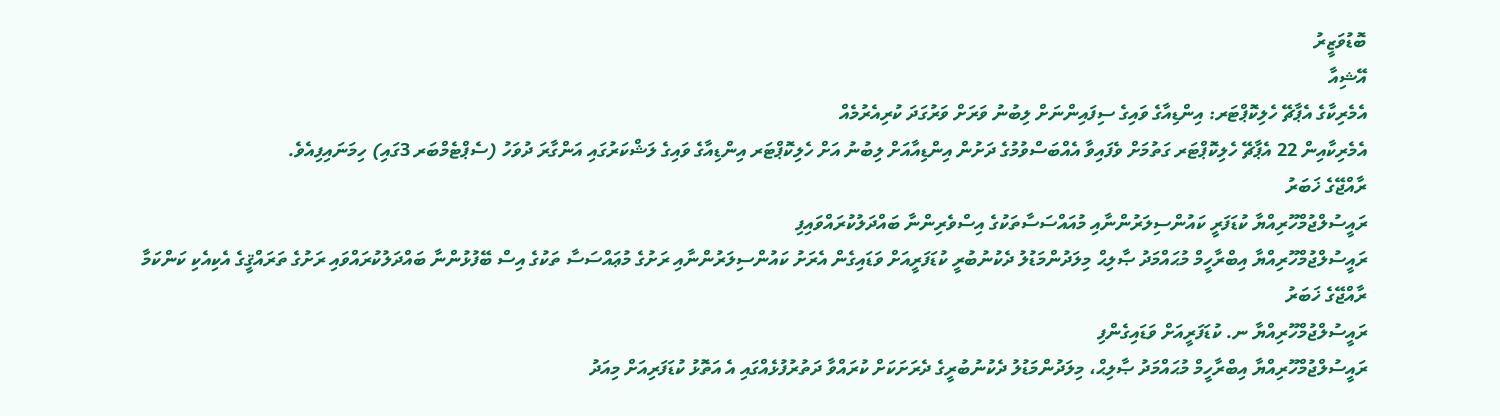ބޮޑުވަޒީރު
އޭޝިއާ
އެމެރިކާގެ އެޕާޗޭ ހެލިކޮޕްޓަރ: އިންޑިއާގެ ވައިގެ ސިފައިންނަށް ލިބުނު ވަރަށް ވަރުގަދަ ކުރިއެރުމެއް
އެމެރިކާއިން 22 އެޕާޗޭ ހެލިކޮޕްޓަރ ގަތުމަށް ވެފައިވާ އެއްބަސްވުމުގެ ދަށުން އިންޑިއާއަށް ލިބުނު އަށް ހެލިކޮޕްޓަރ އިންޑިއާގެ ވައިގެ ލަޝްކަރުގައި އަންގާރަ ދުވަހު (ސެޕްޓެމްބަރ 3ގައި) ހިމަނައިފިއެވެ.
ރާއްޖޭގެ ޚަބަރު
ރައީސުލްޖުމްހޫރިއްޔާ ކުޑަފަރީ ކައުންސިލަރުންނާއި މުއައްސަސާތަކުގެ އިސްވެރިންނާ ބައްދަލުކުރައްވައިފި
ރައީސުލްޖުމްހޫރިއްޔާ އިބްރާހީމް މުޙައްމަދު ޞާލިޙް މިލަދުންމަޑުލު ދެކުނުބުރީ ކުޑަފަރީއަށް ވަޑައިގެން އެރަށު ކައުންސިލަރުންނާއި ރަށުގެ މުޢައްސަސާ ތަކުގެ އިސް ބޭފުޅުންނާ ބައްދަލުކުރައްވައި ރަށުގެ ތަރައްޤީގެ އެކިއެކި ކަންކަމާ
ރާއްޖޭގެ ޚަބަރު
ރައީސުލްޖުމްހޫރިއްޔާ ނ. ކުޑަފަރީއަށް ވަޑައިގެންފި
ރައީސުލްޖުމްހޫރިއްޔާ އިބްރާހީމް މުޙައްމަދު ޞާލިޙް، މިލަދުންމަޑުލު ދެކުނުބުރީގެ ދެރަށަކަށް ކުރައްވާ ދަތުރުފުޅެއްގައި އެ އަތޮޅު ކުޑަފަރިއަށް މިއަދު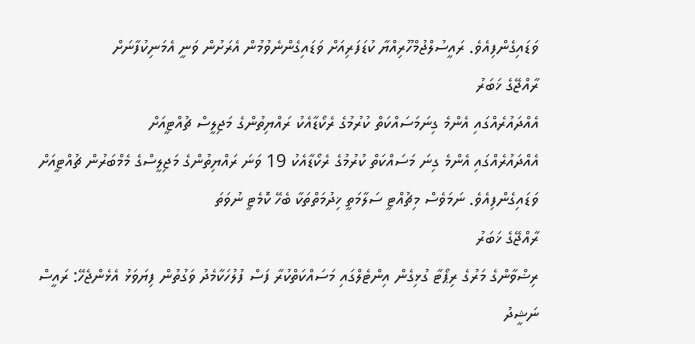ވަޑައިގެންފިއެވެ. ރައީސުލްޖުމްހޫރިއްޔާ ކުޑަފަރިއަށް ވަޑައިގެންނެވުމުން އެރަށުން ވަނީ އެމަނިކުފާނަށް
ރާއްޖޭގެ ޚަބަރު
އެއްދައުރެއްގައި އެންމެ ގިނަމަސައްކަތް ކުރުމުގެ ރެކޯޑާއެކު ރައްޔިތުންގެ މަޖިލީސް ޗުއްޓީއަށް
އެއްދައުރެއްގައި އެންމެ ގިނަ މަސައްކަތް ކުރުމުގެ ރެކޯޑާއެކު 19 ވަނަ ރައްޔިތުންގެ މަޖިލީސްގެ މެމްބަރުން ޗުއްޓީއަށް ވަޑައިގެންފިއެވެ. ނަމަވެސް މިޗުއްޓީ ސަލާމަތީ ޚިދުމަތްތަކާ ބެހޭ ކޮމެޓީ ނުވަތަ
ރާއްޖޭގެ ޚަބަރު
ރިޟްވާންގެ މަރުގެ ރިޕޯޓާ ގުޅިގެން އިންޓެލްގައި މަސައްކަތްކުރާ ފަސް ފުލުހަކާމެދު ވަގުތުން ފިޔަވަޅު އެޅެންޖެހޭ: ރައީސް ނަޝީދު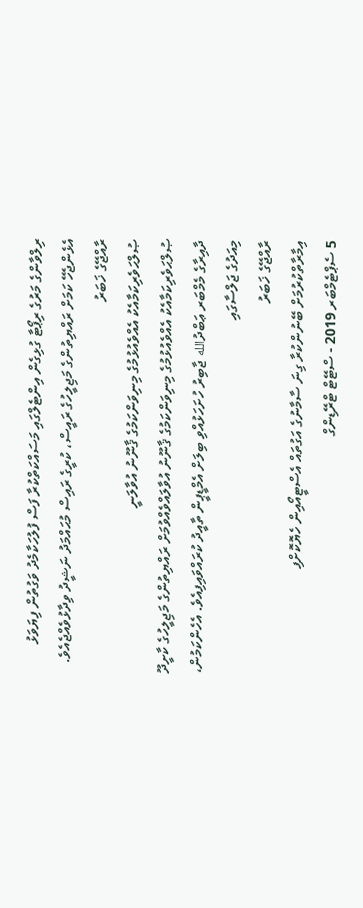ރިލްވާންގެ މަރުގެ ރިޕޯޓާ ގުޅިގެން އިންޓެލްގައި މަސައްކަތްކުރާ ފަސް ފުލުހަކާމެދު ވަގުތުން ފިޔަވަޅު އެޅެންޖެހޭ ކަމަށް ރައްޔިތުންގެ މަޖިލީހުގެ ރައީސް، ކުރީގެ ރައިސް މުޙައްމަދު ނަޝީދު ވިދާޅުވެއްޖެއެވެ.
ރާއްޖޭގެ ޚަބަރު
ޞުލްޙަވެރިކަމާއެކު އެއްވެއުޅުމުގެ މިނިވަންކަމުގެ ޤާނޫނު އުވާލަނީ
ޞުލްޙަވެރިކަމާއެކު އެއްވެއުޅުމުގެ މިނިވަންކަމުގެ ޤާނޫނު އުވާލައްވެއްވުމަށް ރައްޔިތުންގެ މަޖިލީހުގެ ކާށީދޫ ދާއިރާގެ މެމްބަރ ޢަބްދުالله ޖާބިރު ހުށަހަޅުއްވި ބިލަށް އެމްޑީޕީން ތާއީދު ކުރައްވައިފިއެވެ. އެހެންކަމުން، މިއަދުގެ ޖަލްސާގައި
ރާއްޖޭގެ ޚަބަރު
އިމާރާތްކުރުމަށް ބޭނުންކުރާ ގިނަ ސާމާނުގެ އަގުތައް އެސްޓީއޯއިން ހެޔޮކޮށްފި
5 ސެޕްޓެމްބަރ 2019 - ސްޓޭޓް ޓްރޭޑިންގް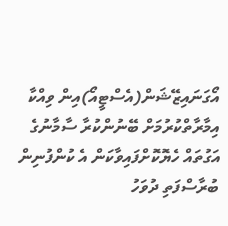އޯގަނައިޒޭޝަން(އެސްޓީއޯ)އިން ވިއްކާ އިމާރާތްކުރުމަށް ބޭނުންކުރާ ސާމާނުގެ އަގުތައް ހެޔޮކޮށްފައިވާކަން އެ ކުންފުނިން ބުރާސްފަތި ދުވަހު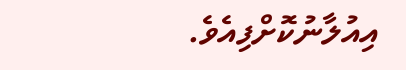އިއުލާނުކޮށްފިއެވެ.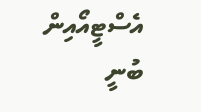އެސްޓީއޯއިން ބުނީ